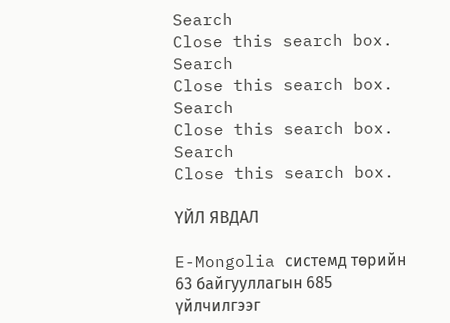Search
Close this search box.
Search
Close this search box.
Search
Close this search box.
Search
Close this search box.

ҮЙЛ ЯВДАЛ

E-Mongolia системд төрийн 63 байгууллагын 685 үйлчилгээг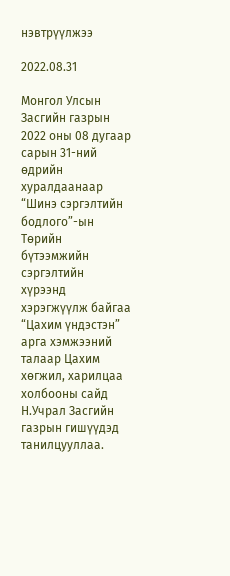нэвтрүүлжээ

2022.08.31

Монгол Улсын Засгийн газрын 2022 оны 08 дугаар сарын 31-ний өдрийн хуралдаанаар “Шинэ сэргэлтийн бодлого”-ын Төрийн бүтээмжийн сэргэлтийн хүрээнд хэрэгжүүлж байгаа “Цахим үндэстэн” арга хэмжээний талаар Цахим хөгжил, харилцаа холбооны сайд Н.Учрал Засгийн газрын гишүүдэд танилцууллаа.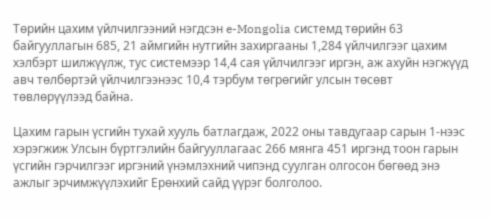Төрийн цахим үйлчилгээний нэгдсэн e-Mongolia системд төрийн 63 байгууллагын 685, 21 аймгийн нутгийн захиргааны 1,284 үйлчилгээг цахим хэлбэрт шилжүүлж, тус системээр 14,4 сая үйлчилгээг иргэн, аж ахуйн нэгжүүд авч төлбөртэй үйлчилгээнээс 10,4 тэрбум төгрөгийг улсын төсөвт төвлөрүүлээд байна.

Цахим гарын үсгийн тухай хууль батлагдаж, 2022 оны тавдугаар сарын 1-нээс хэрэгжиж Улсын бүртгэлийн байгууллагаас 266 мянга 451 иргэнд тоон гарын үсгийн гэрчилгээг иргэний үнэмлэхний чипэнд суулган олгосон бөгөөд энэ ажлыг эрчимжүүлэхийг Ерөнхий сайд үүрэг болголоо.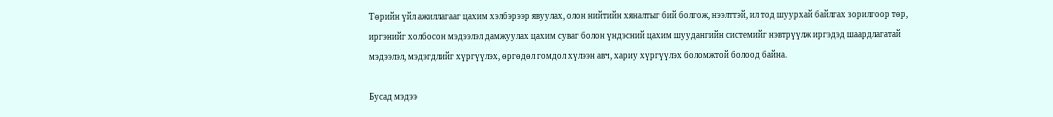Төрийн үйл ажиллагааг цахим хэлбэрээр явуулах, олон нийтийн хяналтыг бий болгож, нээлттэй, ил тод шуурхай байлгах зорилгоор төр, иргэнийг холбосон мэдээлэл дамжуулах цахим суваг болон үндэсний цахим шуудангийн системийг нэвтрүүлж иргэдэд шаардлагатай мэдээлэл, мэдэгдлийг хүргүүлэх, өргөдөл гомдол хүлээн авч, хариу хүргүүлэх боломжтой болоод байна.

Бусад мэдээ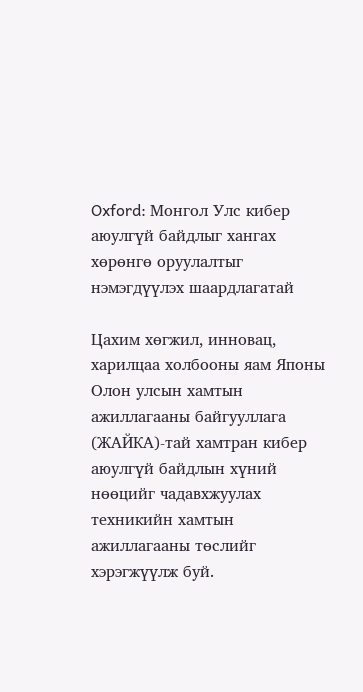Oxford: Монгол Улс кибер аюулгүй байдлыг хангах хөрөнгө оруулалтыг нэмэгдүүлэх шаардлагатай

Цахим хөгжил, инновац, харилцаа холбооны яам Японы Олон улсын хамтын ажиллагааны байгууллага (ЖАЙКА)-тай хамтран кибер аюулгүй байдлын хүний нөөцийг чадавхжуулах техникийн хамтын ажиллагааны төслийг хэрэгжүүлж буй.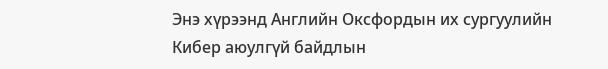Энэ хүрээнд Английн Оксфордын их сургуулийн Кибер аюулгүй байдлын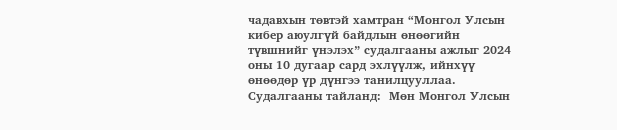чадавхын төвтэй хамтран “Монгол Улсын кибер аюулгүй байдлын өнөөгийн түвшнийг үнэлэх” судалгааны ажлыг 2024 оны 10 дугаар сард эхлүүлж, ийнхүү өнөөдөр үр дүнгээ танилцууллаа.   Судалгааны тайланд:  Мөн Монгол Улсын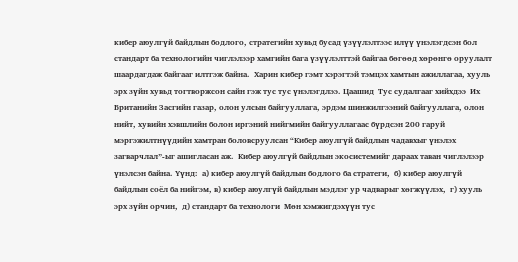кибер аюулгүй байдлын бодлого, стратегийн хувьд бусад үзүүлэлтээс илүү үнэлэгдсэн бол стандарт ба технологийн чиглэлээр хамгийн бага үзүүлэлттэй байгаа бөгөөд хөрөнгө оруулалт шаардагдаж байгааг илтгэж байна.  Харин кибер гэмт хэрэгтэй тэмцэх хамтын ажиллагаа, хууль эрх зүйн хувьд тогтворжсон сайн гэж тус тус үнэлэгдлээ. Цаашид  Тус судалгааг хийхдээ  Их Британийн Засгийн газар, олон улсын байгууллага, эрдэм шинжилгээний байгууллага, олон нийт, хувийн хэвшлийн болон иргэний нийгмийн байгууллагаас бүрдсэн 200 гаруй мэргэжилтнүүдийн хамтран боловсруулсан “Кибер аюулгүй байдлын чадавхыг үнэлэх загварчлал”-ыг ашигласан аж.  Кибер аюулгүй байдлын экосистемийг дараах таван чиглэлээр үнэлсэн байна. Үүнд:  а) кибер аюулгүй байдлын бодлого ба стратеги,  б) кибер аюулгүй байдлын соёл ба нийгэм, в) кибер аюулгүй байдлын мэдлэг ур чадварыг хөгжүүлэх,  г) хууль эрх зүйн орчин,  д) стандарт ба технологи  Мөн хэмжигдэхүүн тус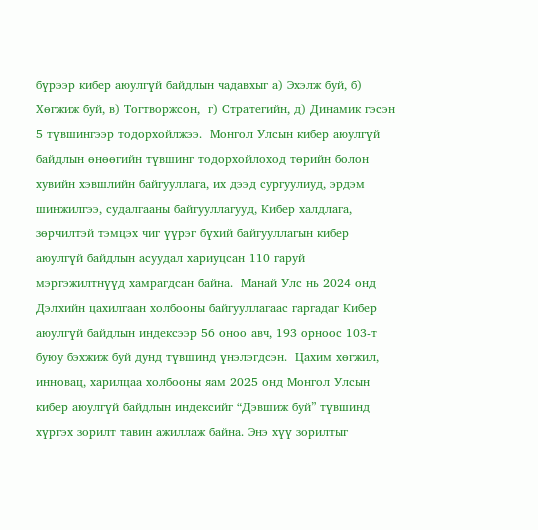бүрээр кибер аюулгүй байдлын чадавхыг а) Эхэлж буй, б) Хөгжиж буй, в) Тогтворжсон,  г) Стратегийн, д) Динамик гэсэн 5 түвшингээр тодорхойлжээ.  Монгол Улсын кибер аюулгүй байдлын өнөөгийн түвшинг тодорхойлоход төрийн болон хувийн хэвшлийн байгууллага, их дээд сургуулиуд, эрдэм шинжилгээ, судалгааны байгууллагууд, Кибер халдлага, зөрчилтэй тэмцэх чиг үүрэг бүхий байгууллагын кибер аюулгүй байдлын асуудал хариуцсан 110 гаруй мэргэжилтнүүд хамрагдсан байна.  Манай Улс нь 2024 онд Дэлхийн цахилгаан холбооны байгууллагаас гаргадаг Кибер аюулгүй байдлын индексээр 56 оноо авч, 193 орноос 103-т буюу бэхжиж буй дунд түвшинд үнэлэгдсэн.  Цахим хөгжил, инновац, харилцаа холбооны яам 2025 онд Монгол Улсын кибер аюулгүй байдлын индексийг “Дэвшиж буй” түвшинд хүргэх зорилт тавин ажиллаж байна. Энэ хүү зорилтыг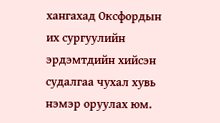хангахад Оксфордын их сургуулийн эрдэмтдийн хийсэн судалгаа чухал хувь нэмэр оруулах юм.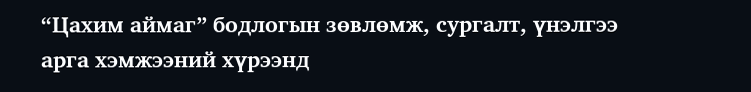“Цахим аймаг” бодлогын зөвлөмж, сургалт, үнэлгээ арга хэмжээний хүрээнд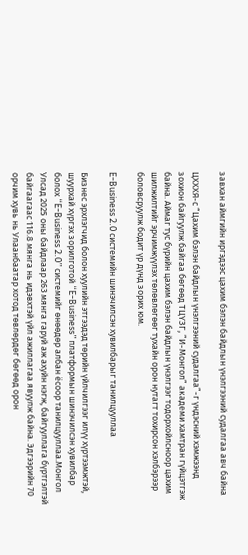завхан аймгийн иргэдээс цахим бэлэн байдлын үнэлгээний судалгаа авч байна

ЦХХХЯ-с “Цахим бэлэн байдлын үнэлгээний судалгаа”-г үндэсний хэмжээнд зохион байгуулж байгаа бөгөөд ТЦҮЗГ, ”И-Монгол” академи хамтран гүйцэтгэж байна. Аймаг тус бүрийн цахим бэлэн байдлын үнэлгээг тодорхойлсноор цахим шилжилтийг эрчимжүүлэх төлөвлөгөөг тухайн орон нутагт тохирсон хэлбэрээр боловсруулж бодит үр дүнд зорих юм.

E-Business 2.0 системийн шинэчилсэн хувилбарыг танилцууллаа

Бизнес эрхлэгчид болон хуулийн этгээдэд төрийн үйлчилгээг илүү хүртээмжтэй, шуурхай хүргэх зорилготой “E-Business” платформын шинэчилсэн хувилбар болох “E-Business 2.0” системийг өнөөдөр албан ёсоор танилцууллаа.Монгол Улсад 2025 оны байдлаар 263 мянга гаруй аж ахуйн нэгж, байгууллага бүртгэлтэй байгаагаас 116.8 мянга нь идэвхтэй үйл ажиллагаа явуулж байна. Эдгээрийн 70 орчим хувь нь Улаанбаатар хотод төвлөрдөг бөгөөд орон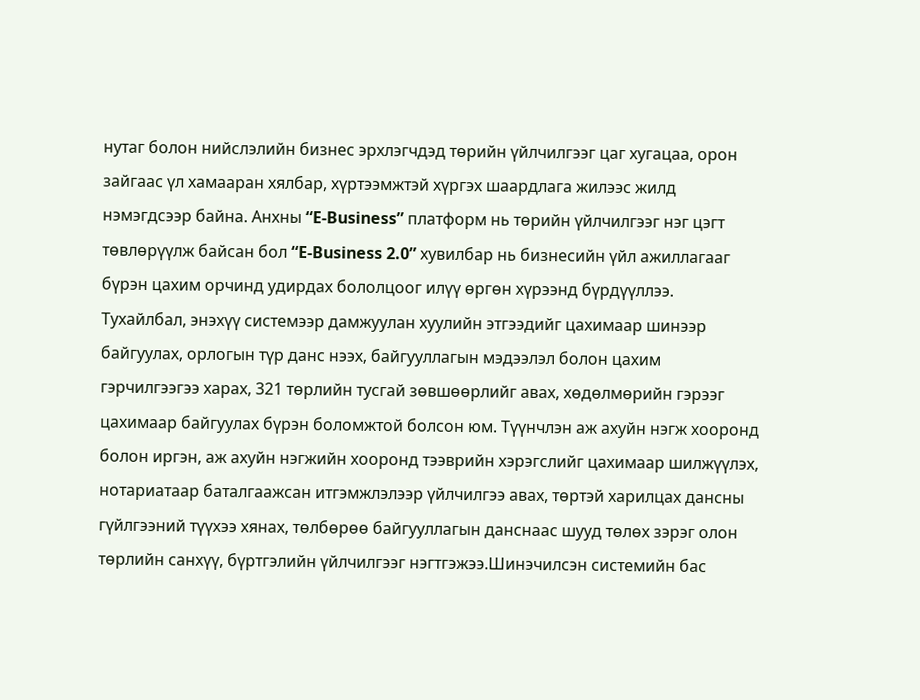нутаг болон нийслэлийн бизнес эрхлэгчдэд төрийн үйлчилгээг цаг хугацаа, орон зайгаас үл хамааран хялбар, хүртээмжтэй хүргэх шаардлага жилээс жилд нэмэгдсээр байна. Анхны “E-Business” платформ нь төрийн үйлчилгээг нэг цэгт төвлөрүүлж байсан бол “E-Business 2.0” хувилбар нь бизнесийн үйл ажиллагааг бүрэн цахим орчинд удирдах бололцоог илүү өргөн хүрээнд бүрдүүллээ. Тухайлбал, энэхүү системээр дамжуулан хуулийн этгээдийг цахимаар шинээр байгуулах, орлогын түр данс нээх, байгууллагын мэдээлэл болон цахим гэрчилгээгээ харах, 321 төрлийн тусгай зөвшөөрлийг авах, хөдөлмөрийн гэрээг цахимаар байгуулах бүрэн боломжтой болсон юм. Түүнчлэн аж ахуйн нэгж хооронд болон иргэн, аж ахуйн нэгжийн хооронд тээврийн хэрэгслийг цахимаар шилжүүлэх, нотариатаар баталгаажсан итгэмжлэлээр үйлчилгээ авах, төртэй харилцах дансны гүйлгээний түүхээ хянах, төлбөрөө байгууллагын данснаас шууд төлөх зэрэг олон төрлийн санхүү, бүртгэлийн үйлчилгээг нэгтгэжээ.Шинэчилсэн системийн бас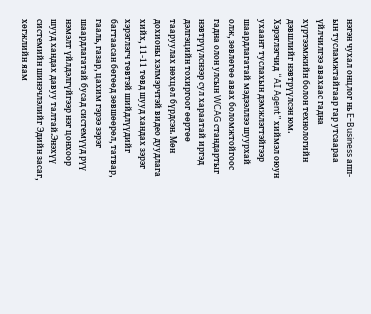нэгэн чухал онцлог нь E-Business апп-ын тусламжтайгаар гар утсаараа үйлчилгээ авахаас гадна хүртээмжийн болон технологийн дэвшлийг нэвтрүүлсэн юм. Хэрэглэгчид “AI Agent” хиймэл оюун ухаант туслахын дэмжлэгтэйгээр шаардлагатай мэдээллээ шуурхай олж, зөвлөгөө авах боломжтойгоос гадна олон улсын WCAG стандартыг нэвтрүүлснээр сул хараатай иргэд дэлгэцийн тохиргоог өөртөө тааруулах нөхцөл бүрдсэн. Мөн дохионы хэлмэрчтэй видео дуудлага хийх, 11-11 төвд шууд хандах зэрэг хэрэглэгч төвтэй шийдлүүдийг багтаасан бөгөөд зөвшөөрөл, татвар, гааль, газар, цахим гэрээ зэрэг шаардлагатай бусад системүүд рүү нэмэлт үйлдэлгүйгээр нэг цонхоор шууд хандах давуу талтай.Энэхүү системийн шинэчлэлийг Эдийн засаг, хөгжлийн яам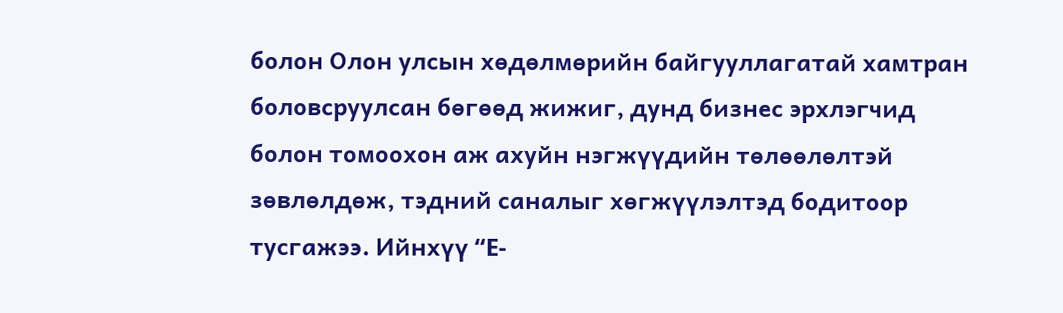болон Олон улсын хөдөлмөрийн байгууллагатай хамтран боловсруулсан бөгөөд жижиг, дунд бизнес эрхлэгчид болон томоохон аж ахуйн нэгжүүдийн төлөөлөлтэй зөвлөлдөж, тэдний саналыг хөгжүүлэлтэд бодитоор тусгажээ. Ийнхүү “E-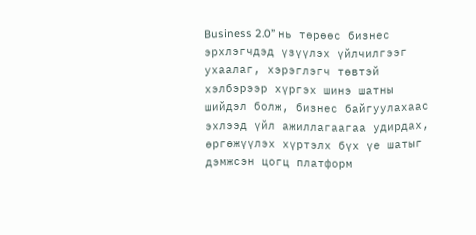Business 2.0” нь төрөөс бизнес эрхлэгчдэд үзүүлэх үйлчилгээг ухаалаг, хэрэглэгч төвтэй хэлбэрээр хүргэх шинэ шатны шийдэл болж, бизнес байгуулахаас эхлээд үйл ажиллагаагаа удирдах, өргөжүүлэх хүртэлх бүх үе шатыг дэмжсэн цогц платформ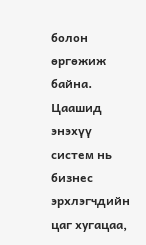болон өргөжиж байна. Цаашид энэхүү систем нь бизнес эрхлэгчдийн цаг хугацаа,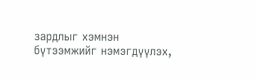зардлыг хэмнэн бүтээмжийг нэмэгдүүлэх,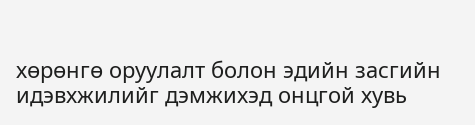хөрөнгө оруулалт болон эдийн засгийн идэвхжилийг дэмжихэд онцгой хувь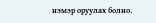нэмэр оруулах болно.